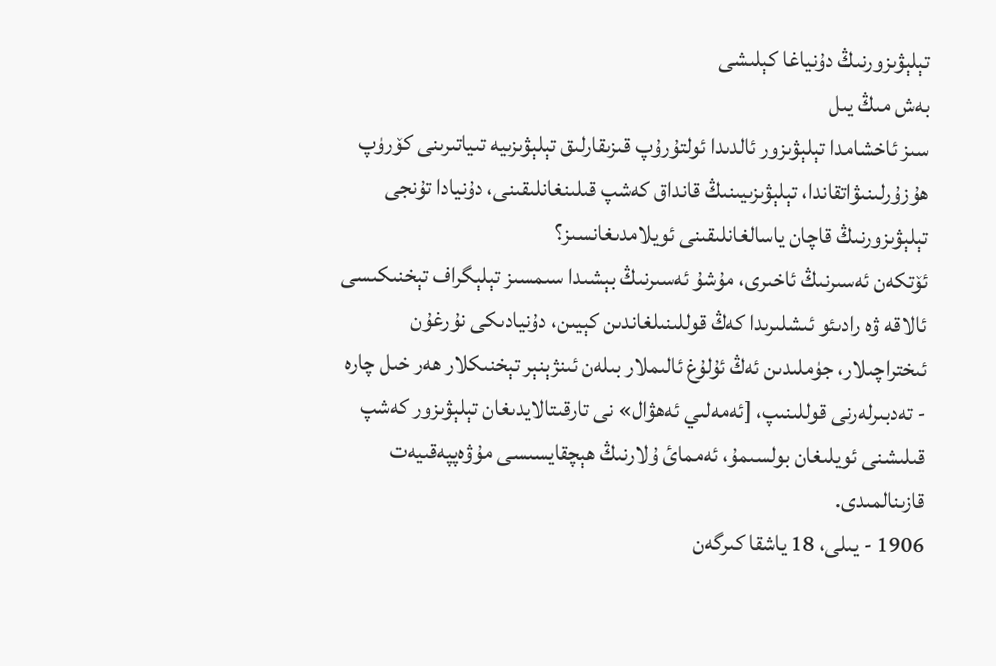تېلېۋىزورنىڭ دۇنياغا كېلىشى
بەش مىڭ يىل
سىز ئاخشامدا تېلېۋىزور ئالدىدا ئولتۇرۇپ قىزىقارلىق تېلېۋىزىيە تىياتىرىنى كۆرۈپ ھۇزۇرلىنىۋاتقاندا، تېلېۋىزىيىنىڭ قانداق كەشپ قىلىنغانلىقىنى، دۇنيادا تۇنجى تېلېۋىزورنىڭ قاچان ياسالغانلىقىنى ئويلامدىغانسىز؟
ئۆتكەن ئەسىرنىڭ ئاخىرى، مۇشۇ ئەسىرنىڭ بېشىدا سىمسىز تېلېگراف تېخنىكىسى ئالاقە ۋە رادىئو ئىشلىرىدا كەڭ قوللىنىلغاندىن كېيىن، دۇنيادىكى نۇرغۇن ئىختراچىلار، جۈملىدىن ئەڭ ئۇلۇغ ئالىملار بىلەن ئىنژېنېر تېخنىكلار ھەر خىل چارە - تەدبىرلەرنى قوللىنىپ، [ئەمەلىي ئەھۋال» نى تارقىتالايدىغان تېلېۋىزور كەشپ قىلىشنى ئويلىغان بولسىمۇ، ئەممائ ۇلارنىڭ ھېچقايسىسى مۇۋەپپەقىيەت قازىنالمىدى.
1906 - يىلى، 18 ياشقا كىرگەن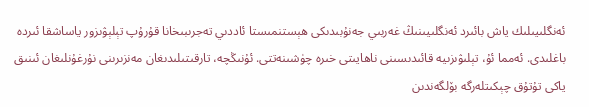ئەنگلىيىلىك ياش بائىرد ئەنگلىيىنىڭ غەربىي جەنۇبىدىكى ھېستنمىستا ئاددىي تەجرىبىخانا قۇرۇپ تېلېۋىزور ياساشقا ئىردە باغلىدى. ئەمما ئۇ، تېلىۋىزىيە قائىدىسىنى ناھايىتى خىرە چۈشىنەتتى. ئۇنىڭچە، تارقىتىلىدىغان مەنزىرىنى نۇرغۇنلىغان ئىنىق ياكى تۇتۇق چېكىتلەرگە بۆلگەندىن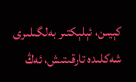كېيىن، ئېلېكتىر بەلگىلىرى شەكلىدە تارقىتىش، ئەڭ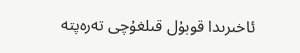ئاخىرىدا قوبۇل قىلغۇچى تەرەپتە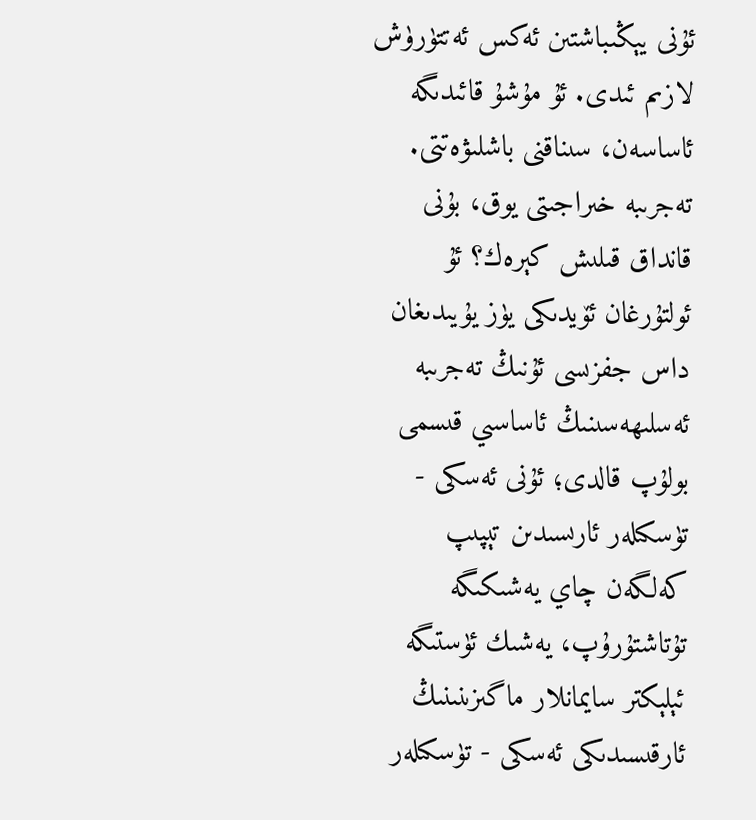ئۇنى يېڭىباشتىن ئەكس ئەتتۈرۈش لازىم ئىدى. ئۇ مۇشۇ قائىدىگە ئاساسەن، سىناقنى باشلىۋەتتى.
تەجرىبە خىراجىتى يوق، بۇنى قانداق قىلىش كېرەك؟ ئۇ ئولتۇرغان ئۆيدىكى يۈز يۇيىدىغان داس جفزىسى ئۇنىڭ تەجرىبە ئەسلىھەسىنىڭ ئاساسىي قىسمى بولۇپ قالدى؛ ئۇنى ئەسكى - تۈسكىلەر ئارىسىدىن تېپىپ كەلگەن چاي يەشىكىگە تۇتاشتۇرۇپ، يەشىك ئۈستىگە ئېلېكتر سايمانلار ماگىزىنىنىڭ ئارقىسىدىكى ئەسكى - تۈسكىلەر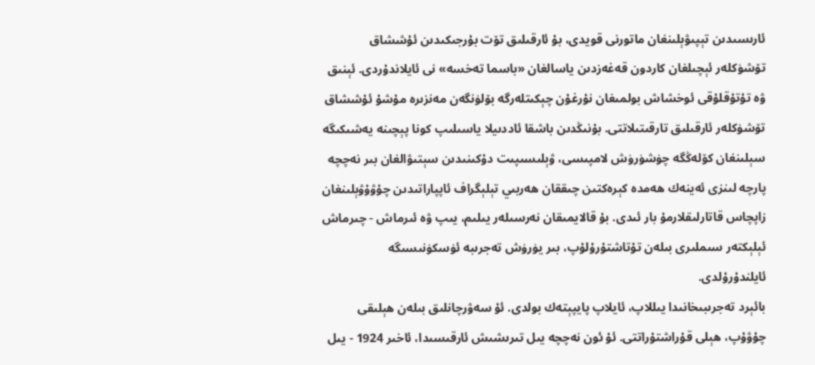ئارىسىدىن تېپىۋېلىنغان ماتورنى قويدى، بۇ ئارقىلىق تۆت بۇرجىكىدىن ئۇششاق تۆشۈكلەر ئېچىلغان كاردون قەغەزدىن ياسالغان «باسما تەخسە» نى ئايلاندۇردى. ئېنىق ۋە تۇتۇقلۇقى ئوخشاش بولمىغان نۇرغۇن چېكىتلەرگە بۆلۈنگەن مەنزىرە مۇشۇ ئۇششاق تۆشۈكلەر ئارقىلىق تارقىتىلاتتى. بۇنىڭدىن باشقا ئاددىيلا ياسىلىپ كونا پېچىنە يەشىكىگە سېلىنغان كۆلەڭگە چۈشۈرۈش لامپىسى، ۋېلىسىپىت دۇكىنىدىن سېتىۋالغان بىر نەچچە پارچە لىنزى ئەينەك ھەمدە كېرەكتىن چىققان ھەربىي تېلېگراف ئاپپاراتىدىن چۇۋۇۋېلىنغان زاپچاس قاتارلىقلارمۇ بار ئىدى. بۇ قالايمىقان نەرسىلەر يىلىم، يىپ ۋە ئىرماش - چىرماش ئېلېكتەر سىملىرى بىلەن تۇتاشتۇرۇلۇپ، بىر يۈرۈش تەجرىبە ئۈسكۈنىسىگە ئايلندۇرۇلدى.
بائېرد تەجرىبىخانىدا يىللاپ، ئايلاپ پايپېتەك بولدى. ئۇ سەۋرچانلىق بىلەن ھېلىقى چۇۋۇپ، ھېلى قۇراشتۇراتتى. ئۇ ئون نەچچە يىل تىرىشىش ئارقىسىدا، ئاخىر 1924 - يىل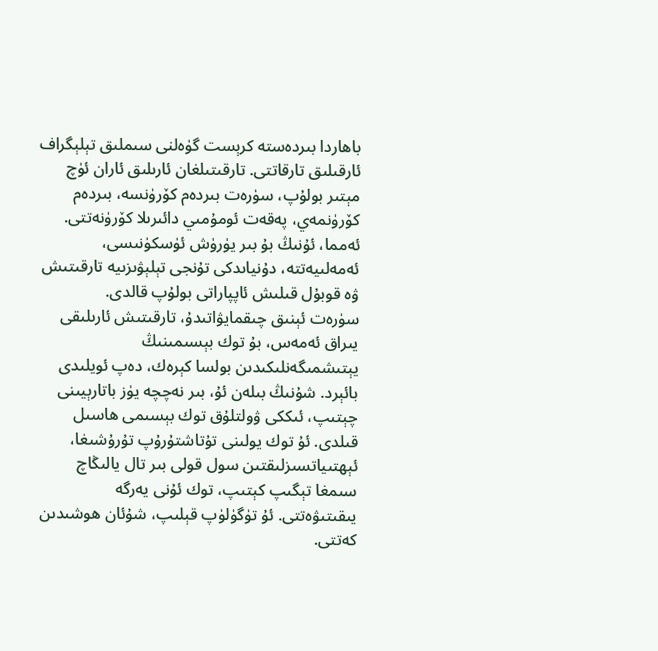باھاردا بىردەستە كرېست گۈەلنى سىملىق تېلېگراف ئارقىلىق تارقاتتى. تارقىتىلغان ئارىلىق ئاران ئۈچ مېتىر بولۇپ، سۈرەت بىردەم كۆرۈنسە، بىردەم كۆرۈنمەي، پەقەت ئومۇمىي دائىرىلا كۆرۈنەتتى. ئەمما، ئۇنىڭ بۇ بىر يۈرۈش ئۈسكۈنىسى، ئەمەلىيەتتە، دۇنياىدكى تۇنجى تېلېۋىزىيە تارقىتىش ۋە قوبۇل قىلىش ئاپپاراتى بولۇپ قالدى.
سۈرەت ئېنىق چىقمايۋاتىدۇ، تارقىتىش ئارىلىقى يىراق ئەمەس، بۇ توك بېسىمىنىڭ يېتىشمىگەنلىكىدىن بولسا كېرەك، دەپ ئويلىدى بائېرد. شۇنىڭ بىلەن ئۇ، بىر نەچچە يۈز باتارېيىنى چېتىپ، ئىككى ۋولتلۇق توك بېسىمى ھاسىل قىلدى. ئۇ توك يولىنى تۇتاشتۇرۇپ تۇرۇشىغا، ئېھتىياتسىزلىقتىن سول قولى بىر تال يالىڭاچ سىمغا تېگىپ كېتىپ، توك ئۇنى يەرگە يىقىتىۋەتتى. ئۇ تۈگۈلۈپ قېلىپ، شۇئان ھوشىدىن كەتتى.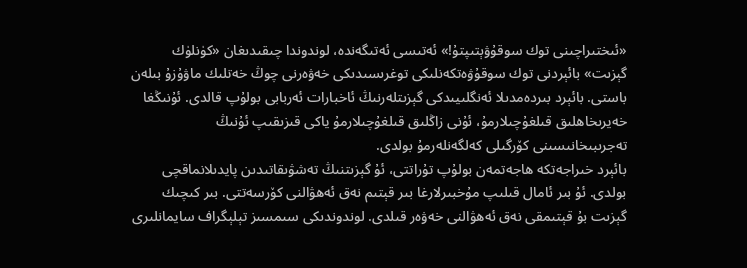«ئىختىراچىنى توك سوقۇۋېتىپتۇ!» ئەتىسى ئەتىگەندە، لوندوندا چىقىدىغان «كۈنلۈك گېزىت» بائېردنى توك سوقۇۋەتكەنلىكى توغرىسىدىكى خەۋەرنى چوڭ خەتلىك ماۋۇزۇ بىلەن باستى. بائېرد بىردەمدىلا ئەنگلىيىدكى گېزىتلەرنىڭ ئاخبارات ئەربابى بولۇپ قالدى. ئۇنىڭغا خەيرىخاھلىق قىلغۇچىلارمۇ، ئۇنى زاڭلىق قىلغۇچىلارمۇ ياكى قىزىقىپ ئۇنىڭ تەجرىبىخانىسىنى كۆرگىلى كەلگەنلەرمۇ بولدى.
بائېرد خىراجەتكە ھاجەتمەن بولۇپ تۇراتتى، ئۇ گېزىتنىڭ تەشۋىقاتىدىن پايدىلانماقچى بولدى. ئۇ بىر ئامال قىلىپ مۇخبىرلارغا بىر قېتىم نەق ئەھۋالنى كۆرسەتتى. بىر كىچىك گېزىت بۇ قېتىمقى نەق ئەھۋالنى خەۋەر قىلدى. لوندوندىكى سىمسىز تېلېگراف سايمانلىرى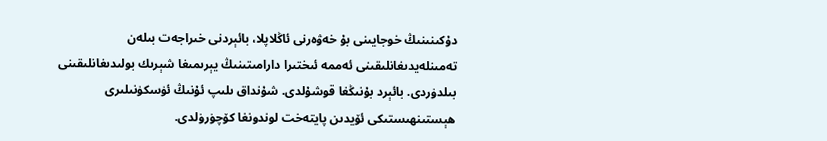دۇكىنىنىڭ خوجايىنى بۇ خەۋەرنى ئاڭلاپلا، بائېردنى خىراجەت بىلەن تەمىنلەيدىغانلىقىنى ئەممە ئىختىرا دارامىتىنىڭ يېرىمىغا شېرىك بولىدىغانلىقىنى بىلدۈردى. بائېرد بۇنىڭغا قوشۇلدى. شۇنداق ىلىپ ئۇنىڭ ئۈسكۈنىلىرى ھېستىنھىستىكى ئۆيدىن پايتەخت لوندونغا كۆچۈرۈلدى.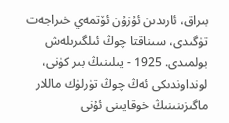بىراق، ئارىدىن ئۇزۇن ئۆتمەي خىراجەت تۈگىدى، سىناقتا چوڭ ئىلگىرىلەش بولمىدى. 1925 - يىلىنىڭ بىر كۈنى، لونداوندىكى ئەڭ چوڭ تۈرلۈك ماللار ماگىزىنىنىڭ خوقايىنى ئۇنى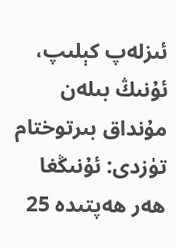ئىزلەپ كېلىپ، ئۇنىڭ بىلەن مۇنداق بىرتوختام تۈزدى: ئۇنىڭغا ھەر ھەپتىدە 25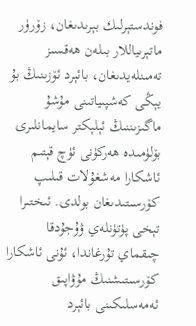فوندستېرلىك بېرىدىغان، زۆرۈر ماتېرىياللار بىلەن ھەقسىز تەمىنلەيدىغان، بائېرد ئۆزىنىڭ بۇ يېڭى كەشپىياتىنى مۇشۇ ماگىزىننىڭ ئېلېكتر سايمانلىرى بۆلۈمىدە ھەركۈنى ئۈچ قېتىم ئاشكارا مەشغۇلات قىلىپ كۆرسىتىدىغان بولدى. ئىختىرا تېخى پۈتۈنلەي ۋۇجۇدقا چىقماي تۇرغاندا، ئۇنى ئاشكارا كۆرسىتىشنىڭ مۇۋاپىق ئەمەسلىكىنى بائېرد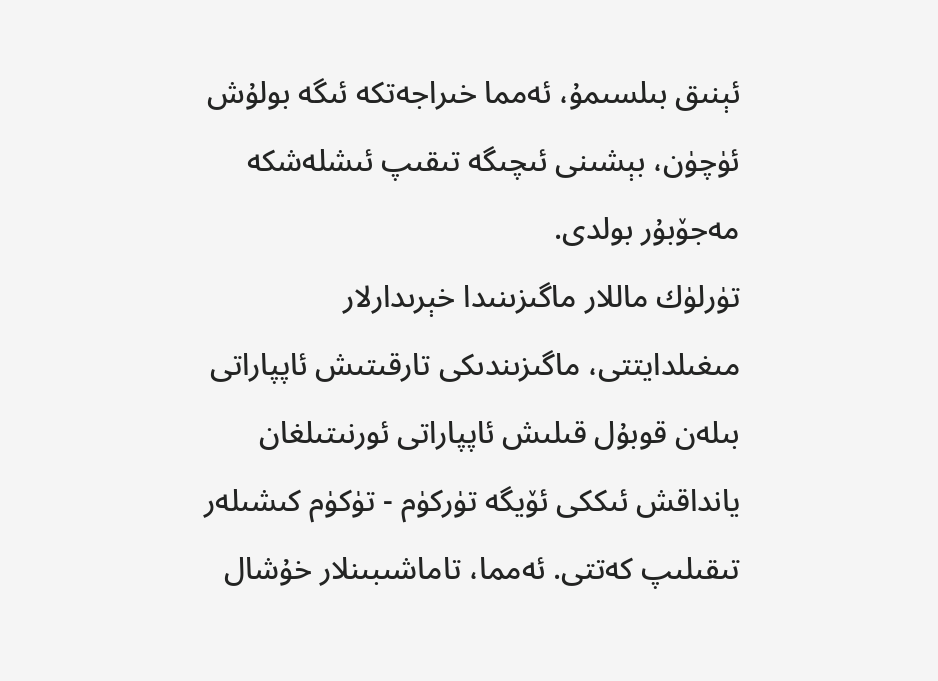ئېنىق بىلسىمۇ، ئەمما خىراجەتكە ئىگە بولۇش ئۈچۈن، بېشىنى ئىچىگە تىقىپ ئىشلەشكە مەجۆبۇر بولدى.
تۈرلۈك ماللار ماگىزىنىدا خېرىدارلار مىغىلدايتتى، ماگىزىندىكى تارقىتىش ئاپپاراتى بىلەن قوبۇل قىلىش ئاپپاراتى ئورنىتىلغان يانداقش ئىككى ئۆيگە تۈركۈم - تۈكۈم كىشىلەر تىقىلىپ كەتتى. ئەمما، تاماشىبىنلار خۇشال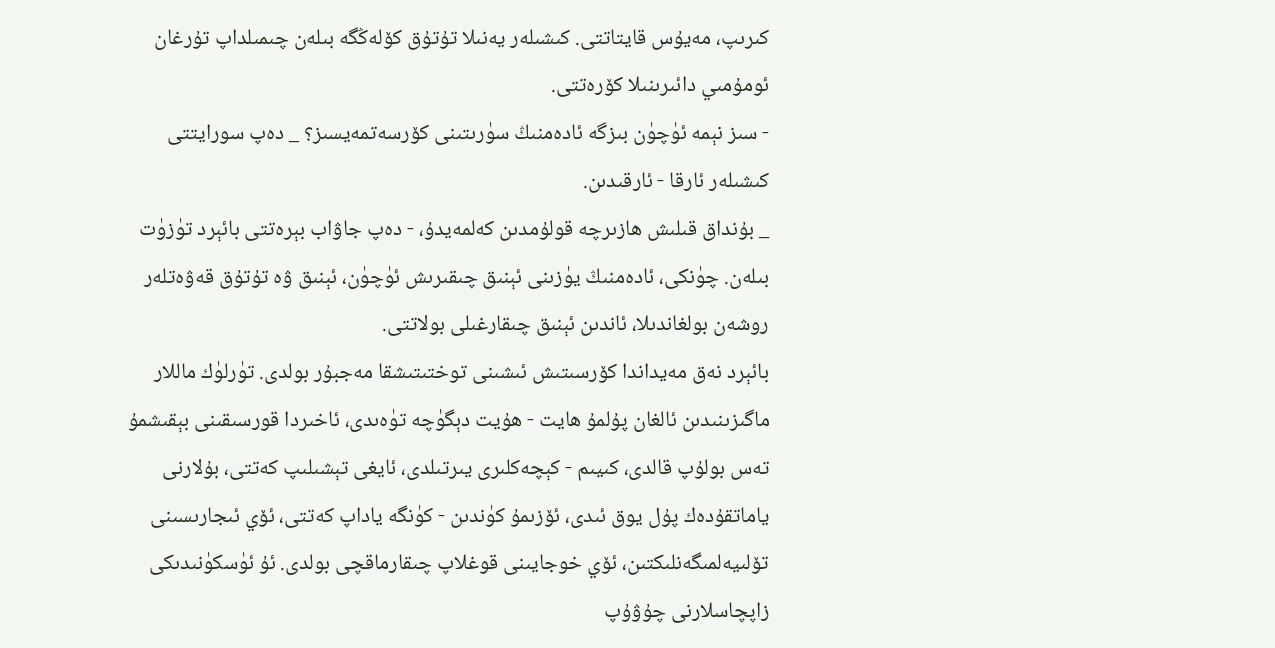كىرىپ، مەيۇس قايتاتتى. كىشىلەر يەنىلا تۇتۇق كۆلەڭگە بىلەن چىمىلداپ تۇرغان ئومۇمىي دائىرىنىلا كۆرەتتى.
- سىز نېمە ئۈچۈن بىزگە ئادەمنىڭ سۈرىتىنى كۆرسەتمەيسىز؟ _ دەپ سورايتتى كىشىلەر ئارقا - ئارقىدىن.
_ بۇنداق قىلىش ھازىرچە قولۇمدىن كەلمەيدۇ، - دەپ جاۋاب بېرەتتى بائېرد تۈزۈت بىلەن. چۈنكى، ئادەمنىڭ يۈزىنى ئېنىق چىقىرىش ئۈچۈن، ئېنىق ۋە تۇتۇق قەۋەتلەر روشەن بولغاندىلا، ئاندىن ئېنىق چىقارغىلى بولاتتى.
بائېرد نەق مەيداندا كۆرسىتىش ئىشىنى توختىتىشقا مەجبۇر بولدى. تۈرلۈك ماللار ماگىزىنىدىن ئالغان پۇلمۇ ھايت - ھۇيت دېگۈچە تۈەىدى، ئاخىردا قورسىقىنى بېقىشمۇ تەس بولۇپ قالدى، كىيىم - كېچەكلىرى يىرتىلدى، ئايغى تېشىلىپ كەتتى، بۇلارنى ياماتقۇدەك پۇل يوق ئىدى، ئۆزىمۇ كۈندىن - كۈنگە ياداپ كەتتى، ئۆي ئىجارىسىنى تۆلىيەلمىگەنلىكتىن، ئۆي خوجايىنى قوغلاپ چىقارماقچى بولدى. ئۇ ئۈسكۈنىدىكى زاپچاسلارنى چۇۋۇپ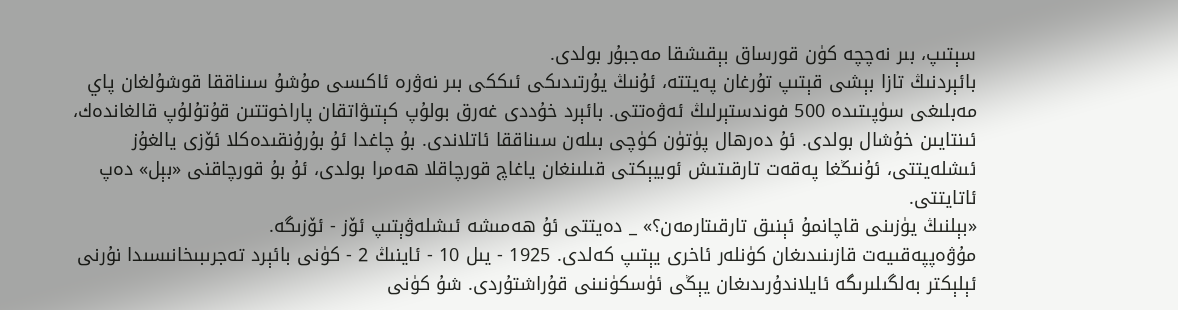سېتىپ، بىر نەچچە كۈن قورساق بېقىشقا مەجبۇر بولدى.
بائېردنىڭ تازا بېشى قېتىپ تۇرغان پەيتتە، ئۇنىڭ يۇرتىدىكى ئىككى بىر نەۋرە ئاكىسى مۇشۇ سىناققا قوشۇلغان پاي مەبلىغى سۈپىتىدە 500 فوندستېرلىڭ ئەۋەتتى. بائېرد خۇددى غەرق بولۇپ كېتىۋاتقان پاراخوتتىن قۇتۇلۇپ قالغاندەك، ئىنتايىن خۇشال بولدى. ئۇ دەرھال پۈتۈن كۈچى بىلەن سىناققا ئاتلاندى. بۇ چاغدا ئۇ بۇرۇنقىدەكلا ئۆزى يالغۇز ئىشلەيتتى، ئۇنىڭغا پەقەت تارقىتىش ئوبيېكتى قىلىنغان ياغاچ قورچاقلا ھەمرا بولدى، ئۇ بۇ قورچاقنى «بېل» دەپ ئاتايتتى.
«بېلنىڭ يۈزىنى قاچانمۇ ئېنىق تارقىتارمەن؟» _ دەيتتى ئۇ ھەمىشە ئىشلەۋېتىپ ئۆز - ئۆزىگە.
مۇۋەپپەقىيەت قازىنىدىغان كۈنلەر ئاخرى يېتىپ كەلدى. 1925 - يىل 10 - ئاينىڭ 2 - كۈنى بائېرد تەجرىبىخانىسىدا نۇرنى ئېلېكتر بەلگىلىرىگە ئايلاندۇرىدىغان يېڭى ئۈسكۈنىنى قۇراشتۇردى. شۇ كۈنى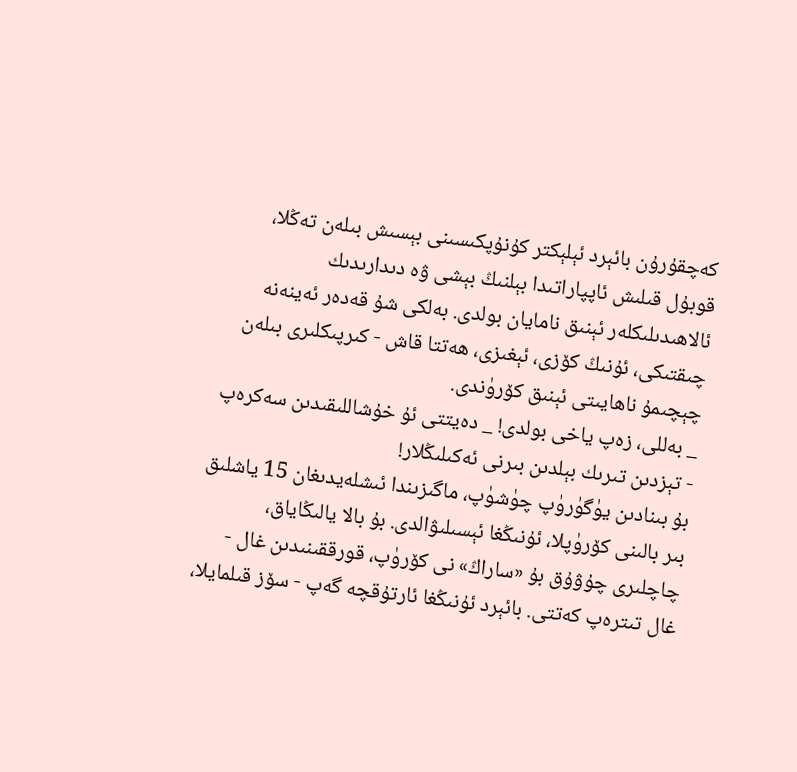كەچقۇرۇن بائېرد ئېلېكتر كۇنۇپكىسىنى بېسىش بىلەن تەڭلا، قوبۇل قىلىش ئاپپاراتىدا بېلنىڭ بېشى ۋە دىدارىدىك ئالاھىدىلىكلەر ئېنىق نامايان بولدى. بەلكى شۇ قەدەر ئەينەنە چىقتىكى، ئۇنىڭ كۆزى، ئېغىزى، ھەتتا قاش - كىرپىكلىرى بىلەن چېچىمۇ ناھايىتى ئېنىق كۆرۈندى.
_ بەللى، زەپ ياخى بولدى! _ دەيتتى ئۇ خۇشاللىقىدىن سەكرەپ - تېزدىن تىرىك بېلدىن بىرنى ئەكىلىڭلار!
بۇ بىنادىن يۈگۈرۈپ چۈشۈپ، ماگىزىندا ئىشلەيدىغان 15 ياشلىق بىر بالىنى كۆرۈپلا، ئۇنىڭغا ئېسىلىۋالدى. بۇ بالا يالىڭاياق، چاچلىرى چۇۋۇق بۇ «ساراڭ» نى كۆرۈپ، قورققىنىدىن غال - غال تىترەپ كەتتى. بائېرد ئۇنىڭغا ئارتۇقچە گەپ - سۆز قىلمايلا،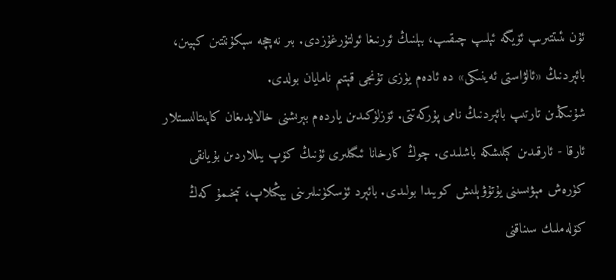ئۇن ىئىتتىرىپ ئۆيگە ئېلىپ چىقىپ، بېلنىڭ ئورنىغا ئولتۇرغۇزدى. بىر نەچچە سېكۇنتتىن كېيىن، بائېردنىڭ «ئالۋاستى ئەينىكى» دە ئادەم يۈزى تۇنجى قېتىم نامايان بولدى.
شۇنىڭدىن تارتىپ بائېردنىڭ نامى پۇركەتتى. ئۆزلۈكىدىن ياردەم بېرىشنى خالايدىغان كاپىتالىستلار ئارقا - ئارقىدىن كېلىشكە باشلىدى. چوڭ كارخانا ئىگىلىرى ئۇنىڭ كۆپ يىللاردىن بۇيانقى كۈرەش مېۋىسىنى يۇتۇۋېلىش كويىدا بولىدى. بائېرد ئۈسكۈنىلىرىنى يېڭىلاپ، تېخىمۇ كەڭ كۆلەملىك سىناقنى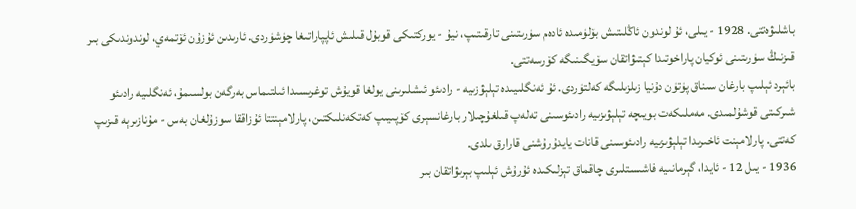باشلىۋەتتى. 1928 - يىلى، ئۇ لوندون ئاڭلىتىش بۆلۈمىدە ئادەم سۈرىتىنى تارقىتىپ، نيۇ - يوركتىكى قوبۇل قىلىش ئاپپاراتىغا چۈشۈردى. ئارىدىن ئۇزۇن ئۆتمەي، لوندوندىكى بىر قىزنىڭ سۈرىتىنى ئوكيان پاراخوتىدا كېتىۋاتقان سۆيگىنىگە كۆرسەتتى.
بائېرد ئېلىپ بارغان سىناق پۈتۈن دۇنيا زىلزىلىگە كەلتۈردى. ئۇ ئەنگلىيىدە تېلېۋزىيە - رادىئو ئىشلىرىنى يولغا قويۇش توغرىسىدا ئىلتىماس بەرگەن بولسىمۇ، ئەنگلىيە رادىئو شىركىتى قوشۇلمىدى. مەملىكەت بويىچە تېلېۋىزىيە رادىئوسىنى تەلەپ قىلغۇچىلار بارغانسېرى كۆپىيىپ كەتكەنلىكتىن، پارلامېنتتا ئۇزاققا سوزۇلغان بەس - مۇنازىرېە قىزىپ كەتتى. پارلامېنت ئاخىرىدا تېلېۋىزىيە رادىئوسىنى قانات يايدۇرۇشنى قارارق ىلدى.
1936 - يىل 12 - ئايدا، گېرمانىيە فاشىستلىرى چاقماق تېزلىكىدە ئۇرۇش ئېلىپ بېرىۋاتقان بىر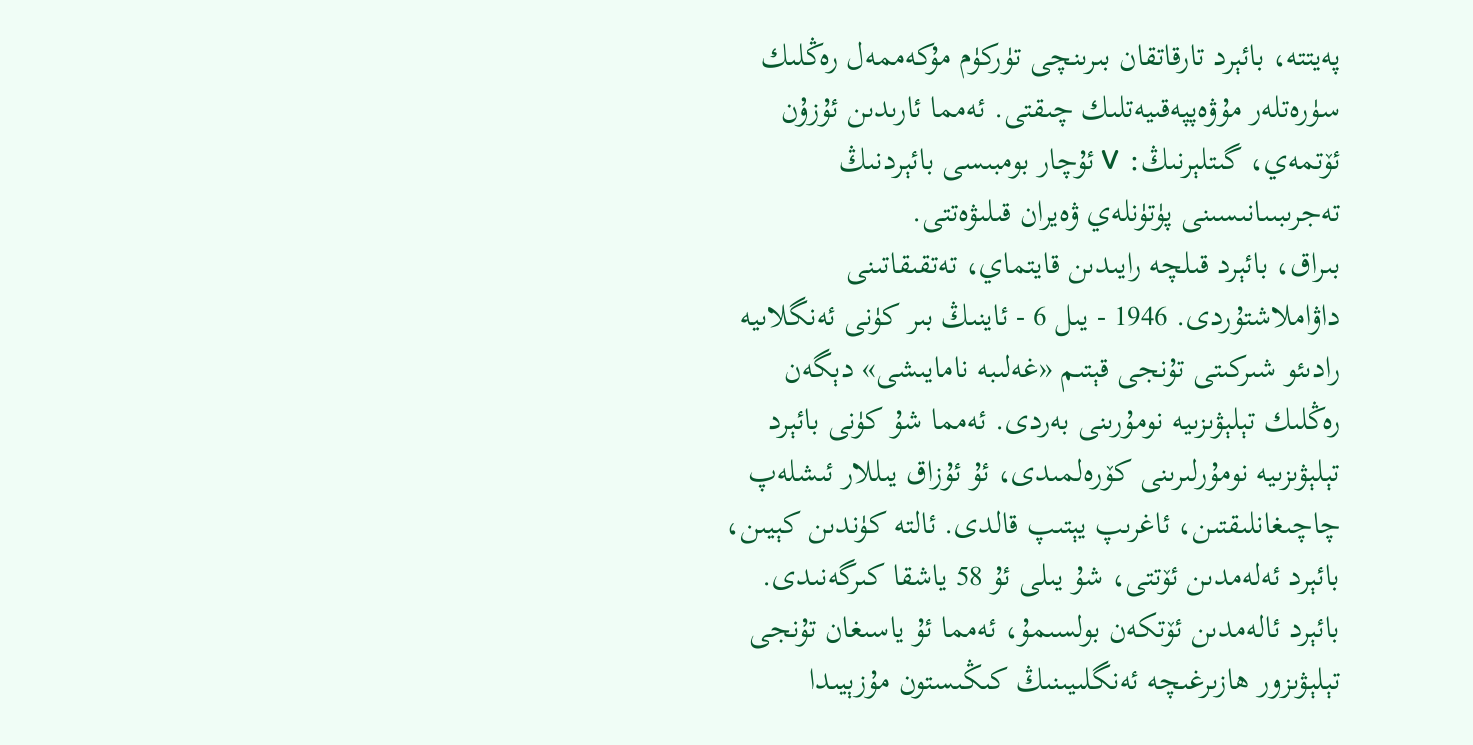پەيتتە، بائېرد تارقاتقان بىرىنچى تۈركۈم مۇكەممەل رەڭلىك سۈرەتلەر مۇۋەپپەقىيەتلىك چىقتى. ئەمما ئارىدىن ئۇزۇن ئۆتمەي، گىتلېرنىڭ: V ئۇچار بومبىسى بائېردنىڭ تەجرىبىىانىسىنى پۈتۈنلەي ۋەيران قىلىۋەتتى.
بىراق، بائېرد قىلچە رايىدىن قايتماي، تەتقىقاتىنى داۋاملاشتۇردى. 1946 - يىل 6 - ئاينىڭ بىر كۈنى ئەنگلاىيە رادىئو شىركىتى تۇنجى قېتىم «غەلىبە نامايىشى» دېگەن رەڭلىك تېلېۋىزىيە نومۇرىنى بەردى. ئەمما شۇ كۈنى بائېرد تېلېۋىزىيە نومۇرلىرىنى كۆرەلمىدى، ئۇ ئۇزاق يىللار ئىشلەپ چاچىغانلىقتىن، ئاغرىپ يېتىپ قالدى. ئالتە كۈندىن كېيىن، بائېرد ئەلەمدىن ئۆتتى، شۇ يىلى ئۇ 58 ياشقا كىرگەنىدى.
بائېرد ئالەمدىن ئۆتكەن بولسىمۇ، ئەمما ئۇ ياسىغان تۇنجى تېلېۋىزور ھازىرغىچە ئەنگلىيىنىڭ كىڭىستون مۇزېيىدا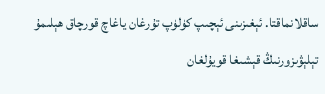ساقلانماقتا. ئېغىزىنى ئېچىپ كۈلۈپ تۇرغان ياغاچ قورچاق ھېلىمۇ تېلېۋىزورنىڭ قېشىغا قويۇلغان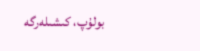بولۇپ، كىشىلەرگە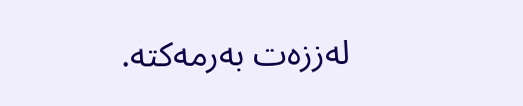لەززەت بەرمەكتە.